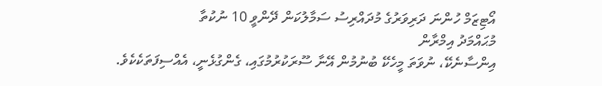އޯޓިޒަމް ހުންނަ ދަރިވަރުގެ މުދައްރިސު ސަމާލުކަން ދޭންވީ 10 ނުކުތާ
މުޙައްމަދު އިމްރާން
އިންސާނެކޭ، ނުވަތަ މީހެކޭ ބުނުމުން އޭނާ ސޫރަކުރުމުގައި، ގެންގުޅެނީ، އެއްސިފަތަކެކެވެ.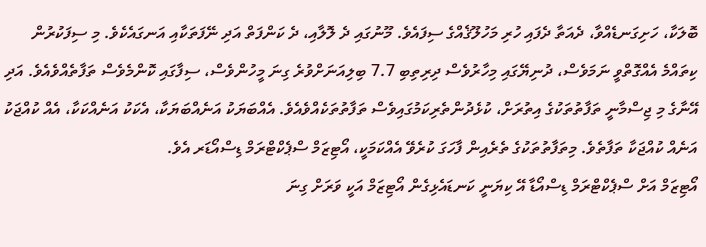ބޮލަކާ، ހަށިގަނޑެއްވާ، ދެއަތާ ދެފައި ހުރި މަހުލޫޤެއްގެ ސިފައެވެ. މޫނުގައި ދެ ލޮލާއި، ދެ ކަންފަތް އަދި ނޭފަތަކާއި އަނގައެކެވެ. މި ސިފަކުރުން ކިތައްމެ އެއްގޮތްވީ ނަމަވެސް، ދުނިޔޭގައި މިހާރުވެސް ދިރިތިބި 7.7 ބިލިއަނަށްވުރެ ގިނަ މީހުންވެސް، ސިފާގައި ކޮންމެވެސް ތަފާތެއްވެއެވެ. އަދި އޭނާގެ މި ޖިސްމާނީ ތަފާތުތަކުގެ އިތުރަށް، ކުޅެދުންތެރިކަމުގައިވެސް ތަފާތުތަކެއްވެއެވެ. އެއްބަޔަކު އަނެއްބަޔަކާ، އެކަކު އަނެއްކަކާ، އެއް ކުއްޖަކު އަނެއް ކުއްޖަކާ ތަފާތެވެ. މިތަފާތުތަކުގެ ތެރެއިން ފާހަގަ ކުރެވޭ އެއްކަމަކީ، އޯޓިޒަމް ސްޕެކްޓްރަމް ޑިސްއޯޑަރ އެވެ.
އޯޓިޒަމް އަށް ސްޕެކްޓްރަމް ޑިސްއޯޑާ އޭ ކިޔަނީ ކަނޑައެޅިގެން އޯޓިޒަމް އަކީ ވަރަށް ގިނަ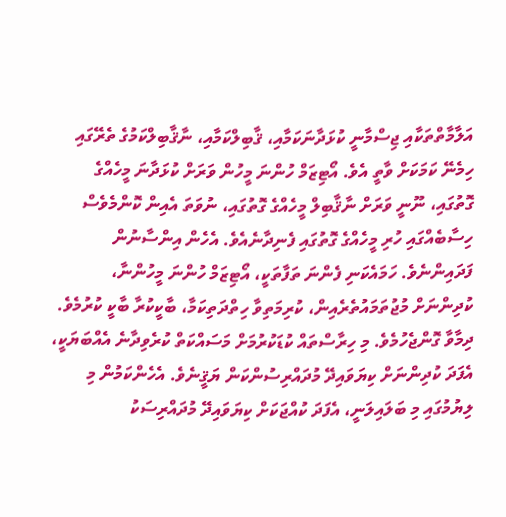އަލާމާތްތަކާއި ޖިސްމާނީ ކުޅަދާނަކަމާއި، ޤާބިލްކަމާއި، ނާޤާބިލްކަމުގެ ތެރޭގައި ހިމެނޭ ކަމަކަށް ވާތީ އެވެ. އޯޓިޒަމް ހުންނަ މީހުން ވަރަށް ކުޅަދާނަ މީހެއްގެ ގޮތުގައި، ނޫނީ ވަރަށް ނާޤާބިލް މީހެއްގެ ގޮތުގައި، ނުވަތަ އެއިން ކޮންމެވެސް ހިސާބެއްގައި ހުރި މީހެއްގެ ގޮތުގައި ފެނިދާނެއެވެ. އެހެން އިންސާނުން ފަދައިންނެވެ. ހަމައެކަނި ފެންނަ ތަފާތަކީ، އޯޓިޒަމް ހުންނަ މީހުންނާ، ކުދިންނަށް މުޖުތަމައުތެރެއިން، ކުރިމަތިވާ ހިތްދަތިކަމާ، ބާކީކުރާ ބާކީ ކުރުމެވެ. ދިމާވާ ގޮންޖެހުމެވެ. މި ހިރާސްތައް ކުޑަކުރުމަށް މަސައްކަތް ކުރެވިދާނެ އެއްބަޔަކީ، އެފަދަ ކުދިންނަށް ކިޔަވައިދޭ މުދައްރިސުންކަން ޔަޤީނެވެ. އެހެންކަމުން މި ލިޔުމުގައި މި ބަލައިލަނީ، އެފަދަ ކުއްޖަކަށް ކިޔަވައިދޭ މުދައްރިސަކު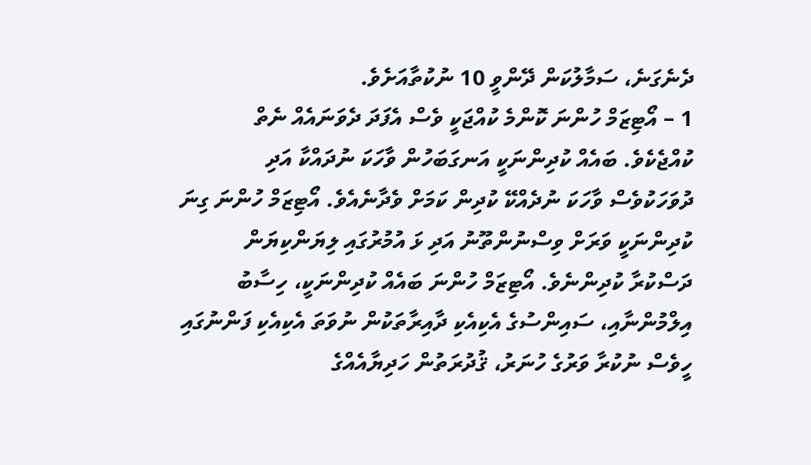ދެނެގަނެ، ސަމާލުކަން ދޭންވީ 10 ނުކުތާއަށެވެ.
1 – އޯޓިޒަމް ހުންނަ ކޮންމެ ކުއްޖަކީ ވެސް އެފަދަ ދެވަނައެއް ނެތް ކުއްޖެކެވެ. ބައެއް ކުދިންނަކީ އަނގަބަހުން ވާހަކަ ނުދައްކާ އަދި ދުވަހަކުވެސް ވާހަކަ ނުދެއްކޭ ކުދިން ކަމަށް ވެދާނެއެވެ. އޯޓިޒަމް ހުންނަ ގިނަ ކުދިންނަކީ ވަރަށް ވިސްނުންތޫނު އަދި ޅަ އުމުރުގައި ލިޔަންކިޔަން ދަސްކުރާ ކުދިންނެވެ. އޯޓިޒަމް ހުންނަ ބައެއް ކުދިންނަކީ، ހިސާބު އިލްމުންނާއި، ސައިންސުގެ އެކިއެކި ދާއިރާތަކުން ނުވަތަ އެކިއެކި ފަންނުގައި ހީވެސް ނުކުރާ ވަރުގެ ހުނަރު، ޤުދުރަތުން ހަދިޔާއެއްގެ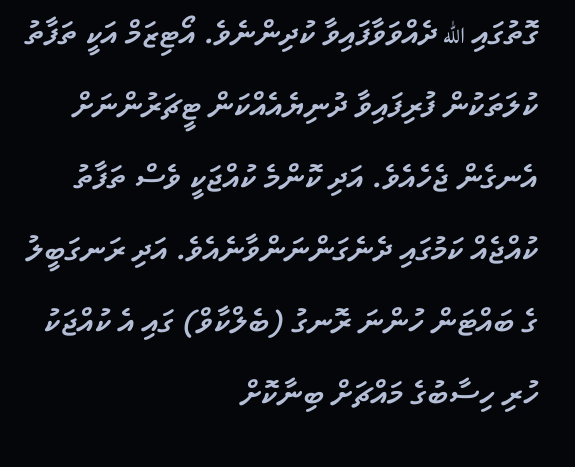ގޮތުގައި الله ދެއްވަވާފައިވާ ކުދިންނެވެ. އޯޓިޒަމް އަކީ ތަފާތު ކުލަތަކުން ފުރިފައިވާ ދުނިޔެއެއްކަން ޓީޗަރުންނަށް އެނގެން ޖެހެއެވެ. އަދި ކޮންމެ ކުއްޖަކީ ވެސް ތަފާތު ކުއްޖެއް ކަމުގައި ދެނެގަންނަންވާނެއެވެ. އަދި ރަނގަބީލު ގެ ބައްޓަން ހުންނަ ރޮނގު (ބެލްކާވް) ގައި އެ ކުއްޖަކު ހުރި ހިސާބުގެ މައްޗަށް ބިނާކޮށް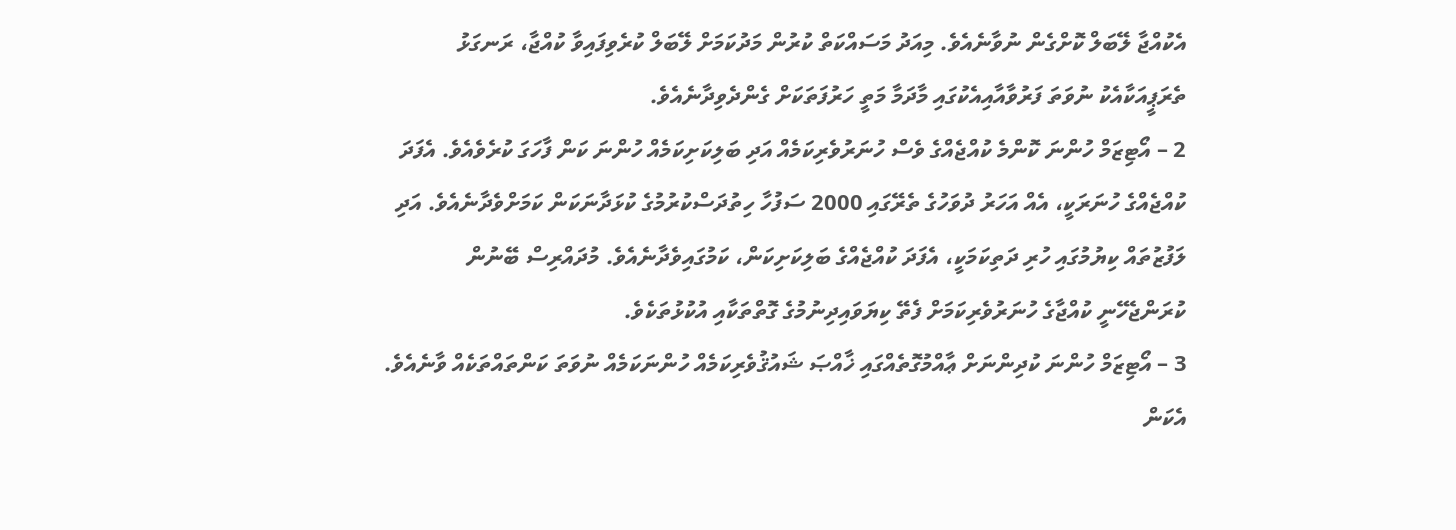އެކުއްޖާ ލޭބަލް ކޮށްގެން ނުވާނެއެވެ. މިއަދު މަސައްކަތް ކުރުން މަދުކަމަށް ލޭބަލް ކުރެވިފައިވާ ކުއްޖާ، ރަނގަޅު ތެރަޕީއަކާއެކު ނުވަތަ ފަރުވާއާއިއެކުގައި މާދަމާ މަތީ ހަރުފަތަކަށް ގެންދެވިދާނެއެވެ.
2 – އޯޓިޒަމް ހުންނަ ކޮންމެ ކުއްޖެއްގެ ވެސް ހުނަރުވެރިކަމެއް އަދި ބަލިކަށިކަމެއް ހުންނަ ކަން ފާހަގަ ކުރެވެއެވެ. އެފަދަ ކުއްޖެއްގެ ހުނަރަކީ، އެއް އަހަރު ދުވަހުގެ ތެރޭގައި 2000 ސަފުހާ ހިތުދަސްކުރުމުގެ ކުޅަދާނަކަން ކަމަށްވެދާނެއެވެ. އަދި ލަފުޒުތައް ކިޔުމުގައި ހުރި ދަތިކަމަކީ، އެފަދަ ކުއްޖެއްގެ ބަލިކަށިކަން، ކަމުގައިވެދާނެއެވެ. މުދައްރިސް ބޭނުން ކުރަންޖެހޭނީ ކުއްޖާގެ ހުނަރުވެރިކަމަށް ފެތޭ ކިޔަވައިދިނުމުގެ ގޮތްތަކާއި އުކުޅުތަކެވެ.
3 – އޯޓިޒަމް ހުންނަ ކުދިންނަށް ޢާއްމުގޮތެއްގައި ޚާއްޞަ ޝައުޤުވެރިކަމެއް ހުންނަކަމެއް ނުވަތަ ކަންތައްތަކެއް ވާނެއެވެ. އެކަން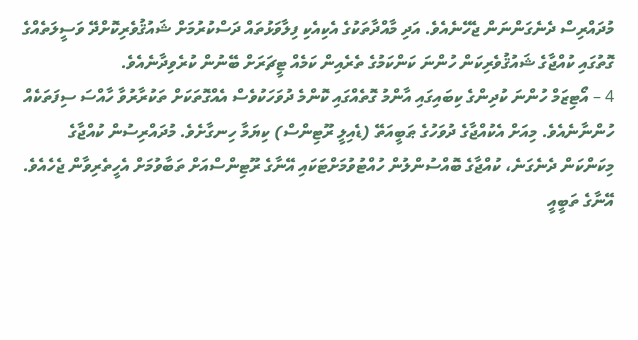މުދައްރިސް ދެނެގަންނަން ޖެހޭނެއެވެ. އަދި މާއްދާތަކުގެ އެކިއެކި ފިލާވަޅުތައް ދަސްކުރުމަށް ޝައުޤުވެރިކޮށްދޭ ވަސީލަތެއްގެ ގޮތުގައި ކުއްޖާގެ ޝައުޤުވެރިކަން ހުންނަ ކަންކަމުގެ ތެރެއިން ކަމެއް ޓީޗަރަށް ބޭނުން ކުރެވިދާނެއެވެ.
4 – އޯޓިޒަމް ހުންނަ ކުދިންގެ ކިބައިގައި އާންމު ގޮތެއްގައި ކޮންމެ ދުވަހަކުވެސް އެއްގޮތަކަށް ތަކުރާރުވާ ހާއްސަ ސިފަތަކެއް ހުންނާނެއެވެ. މިއަށް އެކުއްޖާގެ ދުވަހުގެ ޠަބީއަތޭ (ޑެއިލީ ރޫޓިންސް) ކިޔަމާ ހިނގާށެވެ. މުދައްރިސުން ކުއްޖާގެ މިކަންކަން ދެނެގަނެ، ކުއްޖާގެ ބޮއްސުންލުން ހުއްޓުވުމަށްޓަކައި އޭނާގެ ރޫޓިންސްއަށް ތަބާވުމަށް އެހީތެރިވާން ޖެހެއެވެ. އޭނާގެ ތަބީއީ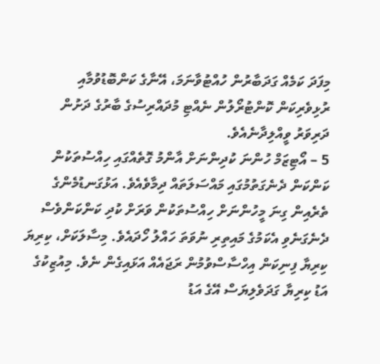މިފަދަ ކަމެއް ގަދަބާރުން ހުއްޓުވާނަމަ، އޭނާގެ ކަންބޮޑުވުމާއި ރުޅިވެރިކަން ކޮންޓުރޯލުން ނެއްޓި މުދައްރިސުގެ ބާރުގެ ދަށުން ދަރިވަރު ވީއްލިދާނެއެވެ.
5 – އޯޓިޒަމް ހުންނަ ކުދިންނަށް އާންމު ގޮތެއްގައި ހިއްސުތަކުން ކަންކަން ދެނެގަތުމުގައި މައްސަލަތައް ދިމާވެއެވެ. އަޅުގަނޑުމެންގެ ތެރެއިން ގިނަ މީހުންނަށް ހިއްސުތަކުން ވަރަށް ކުދި ކަންކަންވެސް ދެނެގަނެވި އެކަމުގެ މައިތިރި ނުވަތަ ހައްލު ހޯދައެވެ. މިސާލަކަށް، ކިރިޔަ ކިރިޔާ ފިނިކަން އިހްސާސްވުމުން ރަޖައެއް އަޅައިގެން ނެވެ. މިއުޒިކުގެ އަޑު ކިރިޔާ ގަދަވެލިޔަސް އޭގެ އަޑު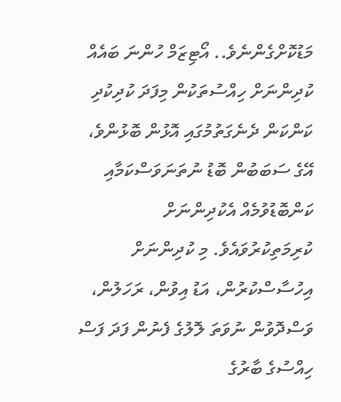މަޑުކޮށްގެންނެވެ.. އޯޓިޒަމް ހުންނަ ބައެއް ކުދިންނަށް ހިއްސުތަކުން މިފަދަ ކުދިކުދި ކަންކަން ދެނެގަތުމުގައި އޮޅުން ބޮޅުންވެ، އޭގެ ސަބަބުން ބޮޑު ނުތަނަވަސްކަމާއި ކަންބޮޑުވުމެއް އެކުދިންނަށް ކުރިމަތިކުރުވައެވެ. މި ކުދިންނަށް އިހުސާސްކުރުން، އަޑު އިވުން، ރަހަލުން، ވަސްދޮވުން ނުވަތަ ލޮލުގެ ފެނުން ފަދަ ފަސް ހިއްސުގެ ބާރުގެ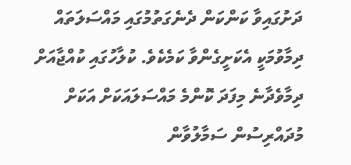ދަށުގައިވާ ކަންކަން ދެނެގަތުމުގައި މައްސަލަތައް ދިމާވުމަކީ އެކަށީގެންވާ ކަމެކެވެ. ކުލާހުގައި ކުއްޖާއަށް ދިމާވެދާނެ މިފަދަ ކޮންމެ މައްސަލައަކަށް އަކަށް މުދައްރިސުން ސަމާލުވާން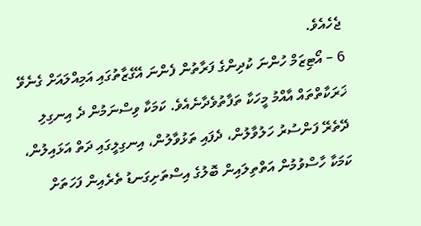ޖެހެއެވެ.
6 – އޯޓިޒަމް ހުންނަ ކުދިންގެ ފަރާތުން ފެންނަ އޭގެޒާތުގައި އަމިއްލައަށް ގެނެވޭ ޚަރަކާތްތައް އާއްމު މީހަކާ ތަފާތުވެދާނެއެވެ. ކަމަކާ ވިސްނަމުން ދެ އިނގިލި ދޭތެރޭ ފަންސުރު ހަލުވާލުން، ދެފައި ތަޅުވާލުން، އިނގިލީގައި ދަތް އަޅައިލުން، ކަމަކާ ހާސްވުމުން އަތްތިލައިން ބޮލުގެ އިސްތަށިގަނޑު ތެރެއިން ފަހަތަށް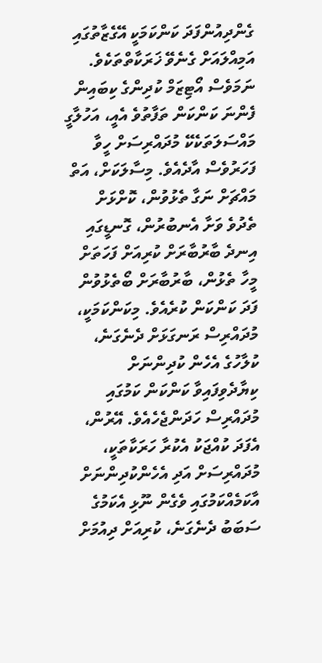ގެންދިއުންފަދަ ކަންކަމަކީ އޭގެޒާތުގައި އަމިއްލައަށް ގެނެވޭ ޚަރަކާތްތަކެވެ. ނަމަވެސް އޯޓިޒަމް ކުދިންގެ ކިބައިން ފެންނަ ކަންކަން ތަފާތުވެ އެއީ، އަހުލާގީ މައްސަލަތަކެކޭ މުދައްރިސަށް ހީވާ ފަހަރުވެސް އާދެއެވެ. މިސާލަކަށް، އަތް މައްޗަށް ނަގާ ތެޅުވުން، ކޮށްޅަށް ތެދުވެ ވަށާ އެނބުރުން، ގޮނޑީގައި އިނދެ ބާރުބާރަށް ކުރިއަށް ފަހަތަށް މީހާ ތެޅުން، ބާރުބާރަށް ބޯތެޅުވުން ފަދަ ކަންކަން ކުރެއެވެ. މިކަންކަމަކީ، މުދައްރިސް ރަނގަޅަށް ދެނެގަނެ، ކުލާހުގެ އެހެން ކުދިންނަށް ކިޔާދެވިފައިވާ ކަންކަން ކަމުގައި މުދައްރިސް ހަދަންޖެހެއެވެ. އޭރުން، އެފަދަ ކުއްޖަކު އެކުރާ ހަރަކާތަކީ، މުދައްރިސަށް އަދި އެހެންކުދިންނަށް އާކަމެއްކަމުގައި ވެގެން ނޫޅި އެކަމުގެ ސަބަބު ދެނެގަނެ، ކުރިއަށް ދިއުމަށް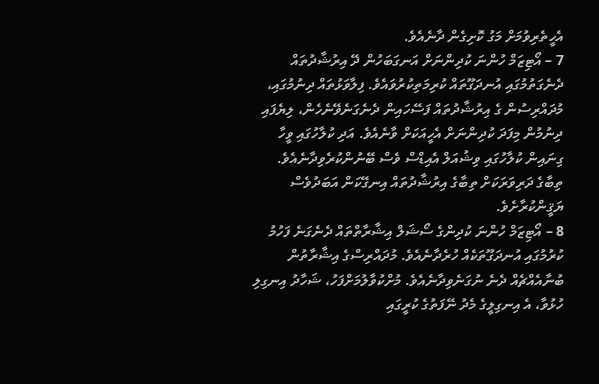އެހީތެރިވުމަށް މަގު ކޮށިގެން ދާނެއެވެ.
7 – އޯޓިޒަމް ހުންނަ ކުދިންނަށް އަނގަބަހުން ދޭ އިރުޝާދުތައް ދެނެގަތުމުގައި އުނދަގޫތައް ކުރިމަތިކުރުވައެވެ. ފިލާވަޅުތައް ދިނުމުގައި، މުދައްރިސުން ގެ އިރުޝާދުތައް ފަސޭހައިން ދެނެގަނެވޭނެހެން، ލިޔެފައި ދިނުމުން މިފަދަ ކުދިންނަށް އެހީއަކަށް ވާނެއެވެ. އަދި ކުލާހުގައި ވީހާ ގިނައިން ކުލާހުގައި ވިޝުއަލް އެއިޑްސް ވެސް ބޭނުންކުރެވިދާނެއެވެ. ތިބާގެ ދަރިވަރަކަށް ތިބާގެ އިރުޝާދުތައް އިނގޭކަން އަބަދުވެސް ޔަޤީންކުރާށެވެ.
8 – އޯޓިޒަމް ހުންނަ ކުދިންގެ ސޯޝަލް އިޝާރާތްތައް ދެނެގަނެ ފަހުމު ކުރުމުގައި އުނދަގޫތަކެއް ހުރެދާނެއެވެ. މުދައްރިސްގެ އިޝާރާތުން ބުނާއެއްޗެއް ދެނެ ނުގަނެވިދާނެއެވެ. މުށްކުވާލުމަށްފަހު، ޝަހާދު އިނގިލި ހުޅުވާ، އެ އިނގިލީގެ މެދު ނޭފަތުގެ ކުރީގައި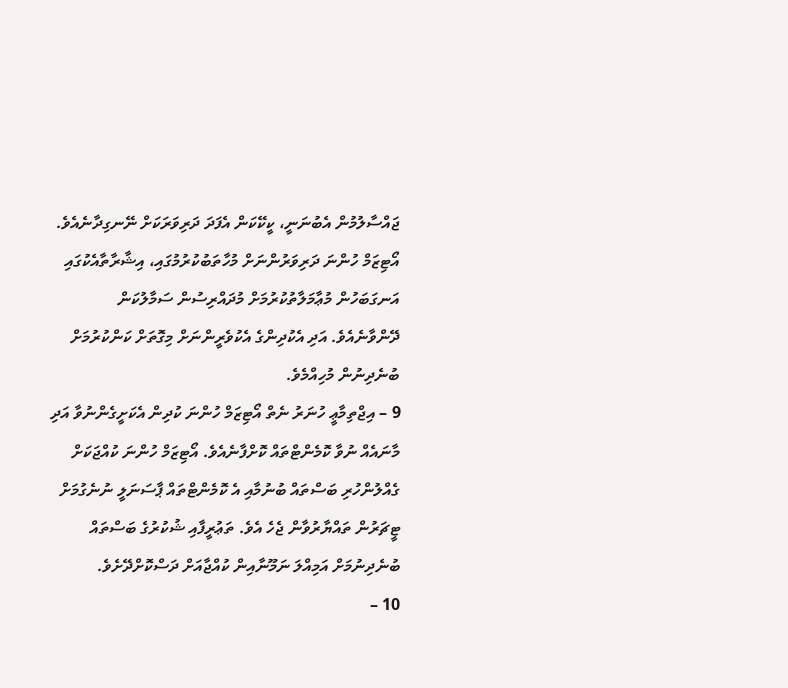ޖައްސާލުމުން އެބުނަނީ، ކީކޭކަން އެފަދަ ދަރިވަރަކަށް ނޭނގިދާނެއެވެ. އޯޓިޒަމް ހުންނަ ދަރިވަރުންނަށް މުހާތަބުކުރުމުގައި، އިޝާރާތާއެކުގައި އަނގަބަހުން މުޢާމަލާތުކުރުމަށް މުދައްރިސުން ސަމާލުކަން ދޭންވާނެއެވެ. އަދި އެކުދިންގެ އެކުވެރީންނަށް މިގޮތަށް ކަންކުރުމަށް ބުނެދިނުން މުހިއްމެވެ.
9 – އިޖްތިމާޢީ ހުނަރު ނެތް އޯޓިޒަމް ހުންނަ ކުދިން އެކަށީގެންނުވާ އަދި މާނައެއް ނުވާ ކޮމެންޓްތައް ކޮށްފާނެއެވެ. އޯޓިޒަމް ހުންނަ ކުއްޖަކަށް ގެއްލުންހުރި ބަސްތައް ބުނުމާއި އެ ކޮމެންޓްތައް ޕާސަނަލީ ނުނެގުމަށް ޓީޗަރުން ތައްޔާރުވާން ޖެހެ އެވެ. ތަޢުރީފާއި ޝުކުރުގެ ބަސްތައް ބުނެދިނުމަށް އަމިއްލަ ނަމޫނާއިން ކުއްޖާއަށް ދަސްކޮށްދޭށެވެ.
10 –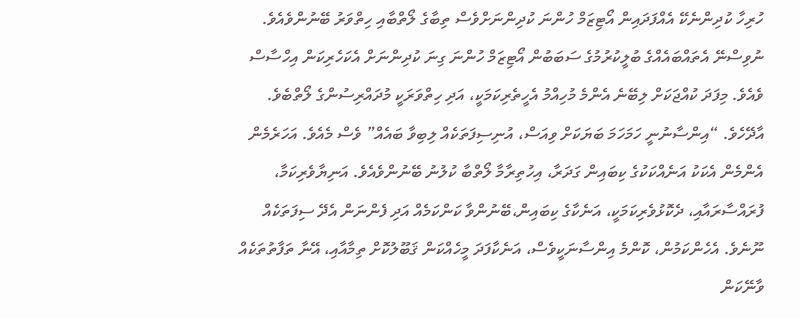ހުރިހާ ކުދިންނެކޭ އެއްފަދައިން އޯޓިޒަމް ހުންނަ ކުދިންނަށްވެސް ތިބާގެ ލޯތްބާއި ހިތްވަރު ބޭނުންވެއެވެ. ނުވިސްނޭ އެތައްބައެއްގެ ބުލީކުރުމުގެ ސަބަބުން އޯޓިޒަމް ހުންނަ ގިނަ ކުދިންނަށް އެކަހެރިކަން އިހްސާސް ވެއެވެ. މިފަދަ ކުއްޖަކަށް ލިބޭނެ އެންމެ މުހިއްމު އެހީތެރިކަމަކީ، އަދި ހިތްވަރަކީ މުދައްރިސުންގެ ލޯތްބެވެ.
އާދޭހެވެ. “އިންސާނުނީ ހަމަހަމަ ބަޔަކަށް ވިއަސް، އުނިސިފަތަކެއް ލިބިވާ ބައެއް” ވެސް މެއެވެ. އަހަރެމެން އެންމެން އެކަކު އަނެއްކަކުގެ ކިބައިން ގަދަރާ، އިހުތިރާމާ ލޯތްބާ ކުލުނު ބޭނުންވެއެވެ. އަނިޔާވެރިކަމާ، ފުރައްސާރައާއި، ދެކޮޅުވެރިކަމަކީ، އަނެކާގެ ކިބައިން،ބޭނުންވާ ކަންކަމެއް އަދި ފެންނަން އެދޭ ސިފަތަކެއް ނޫނެވެ. އެހެންކަމުން، ކޮންމެ އިންސާނަކީވެސް، އަނެކާފަދަ މީހެއްކަން ޤަބޫލުކޮށް ތިމާއާއި، އޭނާ ތަފާތުތަކެއް ވާނޭކަން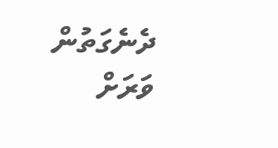ދެނެގަތުން ވަރަށް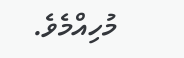މުހިއްމެވެ.